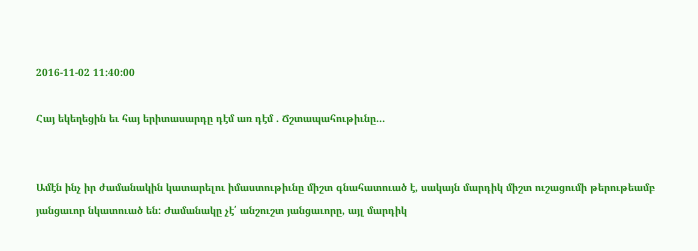2016-11-02 11:40:00

Հայ եկեղեցին եւ հայ երիտասարդը դէմ առ դէմ . Ճշտապահութիւնը…


Ամէն ինչ իր ժամանակին կատարելու իմաստութիւնը միշտ գնահատուած է, սակայն մարդիկ միշտ ուշացումի թերութեամբ յանցաւոր նկատուած են: Ժամանակը չէ՛ անշուշտ յանցաւորը, այլ մարդիկ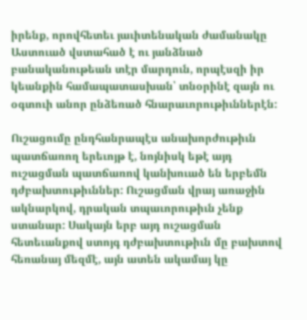իրենք, որովհետեւ յաւիտենական ժամանակը Աստուած վստահած է ու յանձնած բանականութեան տէր մարդուն, որպէսզի իր կեանքին համապատասխան՝ տնօրինէ զայն ու օգտուի անոր ընձեռած հնարաւորութիւններէն:

Ուշացումը ընդհանրապէս անախորժութիւն պատճառող երեւոյթ է, նոյնիսկ եթէ այդ ուշացման պատճառով կանխուած են երբեմն դժբախտութիւններ: Ուշացման վրայ առաջին ակնարկով, դրական տպաւորութիւն չենք ստանար: Սակայն երբ այդ ուշացման հետեւանքով ստոյգ դժբախտութիւն մը բախտով հեռանայ մեզմէ, այն ատեն ակամայ կը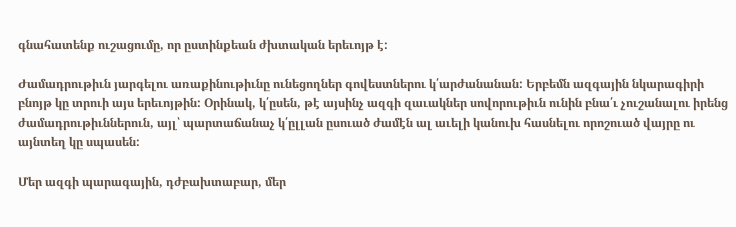գնահատենք ուշացումը, որ ըստինքեան ժխտական երեւոյթ է:

Ժամադրութիւն յարգելու առաքինութիւնը ունեցողներ գովեստներու կ՛արժանանան: Երբեմն ազգային նկարագիրի բնոյթ կը տրուի այս երեւոյթին: Օրինակ, կ՛ըսեն, թէ այսինչ ազգի զաւակներ սովորութիւն ունին բնա՛ւ չուշանալու իրենց ժամադրութիւններուն, այլ՝ պարտաճանաչ կ՛ըլլան ըսուած ժամէն ալ աւելի կանուխ հասնելու որոշուած վայրը ու այնտեղ կը սպասեն:

Մեր ազգի պարագային, դժբախտաբար, մեր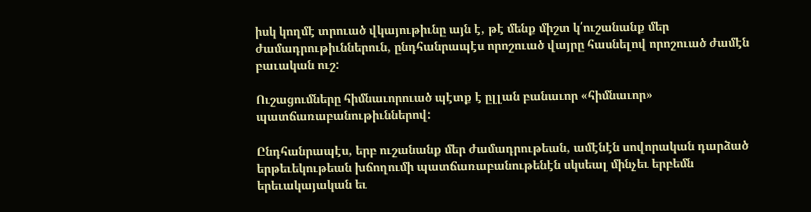իսկ կողմէ տրուած վկայութիւնը այն է, թէ մենք միշտ կ՛ուշանանք մեր ժամադրութիւններուն, ընդհանրապէս որոշուած վայրը հասնելով որոշուած ժամէն բաւական ուշ:

Ուշացումները հիմնաւորուած պէտք է ըլլան բանաւոր «հիմնաւոր» պատճառաբանութիւններով:

Ընդհանրապէս, երբ ուշանանք մեր ժամադրութեան, ամէնէն սովորական դարձած երթեւեկութեան խճողումի պատճառաբանութենէն սկսեալ մինչեւ երբեմն երեւակայական եւ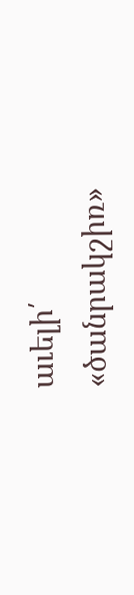աւելի՛ «ծանրակշիռ»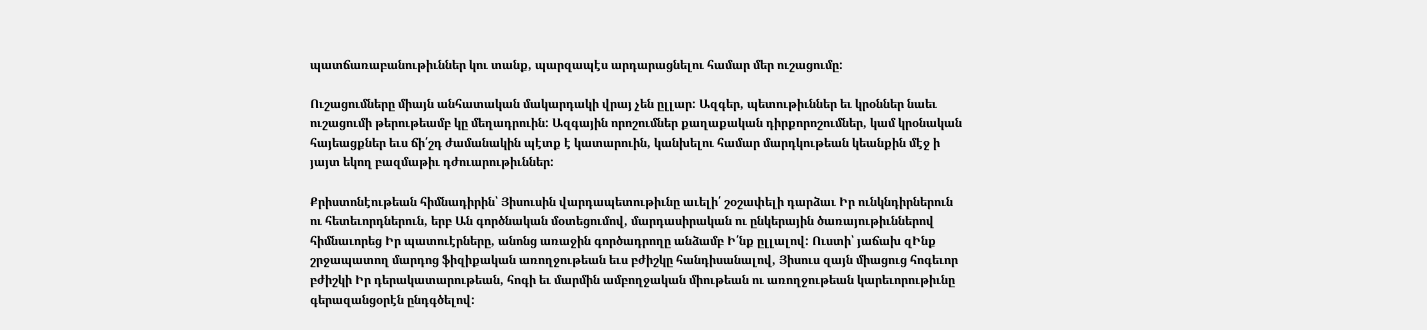պատճառաբանութիւններ կու տանք, պարզապէս արդարացնելու համար մեր ուշացումը:

Ուշացումները միայն անհատական մակարդակի վրայ չեն ըլլար: Ազգեր, պետութիւններ եւ կրօններ նաեւ ուշացումի թերութեամբ կը մեղադրուին: Ազգային որոշումներ քաղաքական դիրքորոշումներ, կամ կրօնական հայեացքներ եւս ճի՛շդ ժամանակին պէտք է կատարուին, կանխելու համար մարդկութեան կեանքին մէջ ի յայտ եկող բազմաթիւ դժուարութիւններ:

Քրիստոնէութեան հիմնադիրին՝ Յիսուսին վարդապետութիւնը աւելի՛ շօշափելի դարձաւ Իր ունկնդիրներուն ու հետեւորդներուն, երբ Ան գործնական մօտեցումով, մարդասիրական ու ընկերային ծառայութիւններով հիմնաւորեց Իր պատուէրները, անոնց առաջին գործադրողը անձամբ Ի՛նք ըլլալով: Ուստի՝ յաճախ զԻնք շրջապատող մարդոց ֆիզիքական առողջութեան եւս բժիշկը հանդիսանալով, Յիսուս զայն միացուց հոգեւոր բժիշկի Իր դերակատարութեան, հոգի եւ մարմին ամբողջական միութեան ու առողջութեան կարեւորութիւնը գերազանցօրէն ընդգծելով: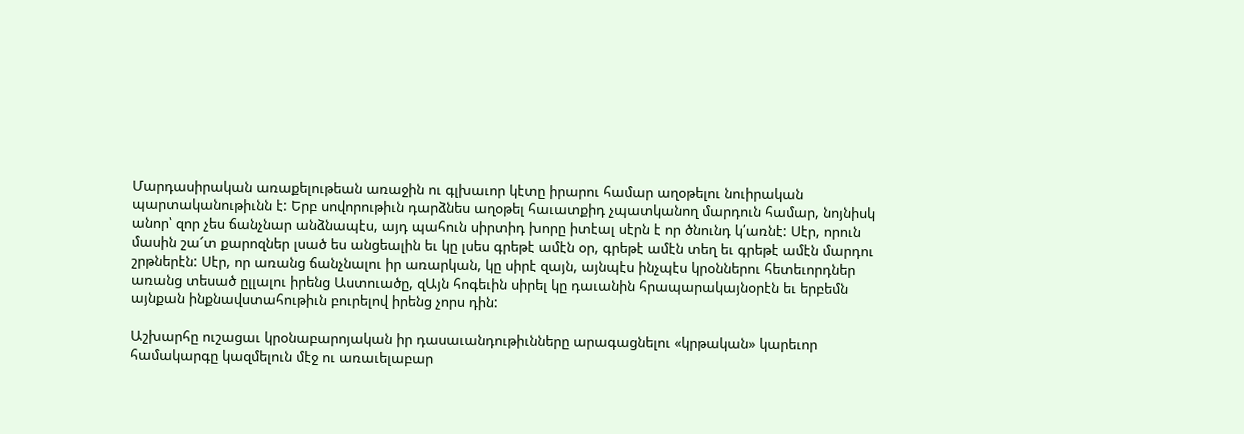Մարդասիրական առաքելութեան առաջին ու գլխաւոր կէտը իրարու համար աղօթելու նուիրական պարտականութիւնն է: Երբ սովորութիւն դարձնես աղօթել հաւատքիդ չպատկանող մարդուն համար, նոյնիսկ անոր՝ զոր չես ճանչնար անձնապէս, այդ պահուն սիրտիդ խորը իտէալ սէրն է որ ծնունդ կ՛առնէ: Սէր, որուն մասին շա՜տ քարոզներ լսած ես անցեալին եւ կը լսես գրեթէ ամէն օր, գրեթէ ամէն տեղ եւ գրեթէ ամէն մարդու շրթներէն: Սէր, որ առանց ճանչնալու իր առարկան, կը սիրէ զայն, այնպէս ինչպէս կրօններու հետեւորդներ առանց տեսած ըլլալու իրենց Աստուածը, զԱյն հոգեւին սիրել կը դաւանին հրապարակայնօրէն եւ երբեմն այնքան ինքնավստահութիւն բուրելով իրենց չորս դին:

Աշխարհը ուշացաւ կրօնաբարոյական իր դասաւանդութիւնները արագացնելու «կրթական» կարեւոր համակարգը կազմելուն մէջ ու առաւելաբար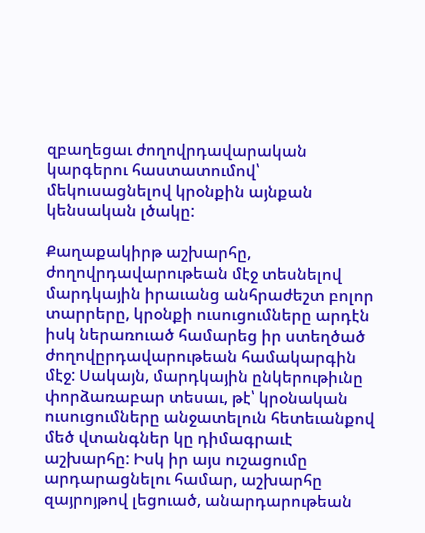զբաղեցաւ ժողովրդավարական կարգերու հաստատումով՝ մեկուսացնելով կրօնքին այնքան կենսական լծակը:

Քաղաքակիրթ աշխարհը, ժողովրդավարութեան մէջ տեսնելով մարդկային իրաւանց անհրաժեշտ բոլոր տարրերը, կրօնքի ուսուցումները արդէն իսկ ներառուած համարեց իր ստեղծած ժողովըրդավարութեան համակարգին մէջ: Սակայն, մարդկային ընկերութիւնը փորձառաբար տեսաւ, թէ՝ կրօնական ուսուցումները անջատելուն հետեւանքով մեծ վտանգներ կը դիմագրաւէ աշխարհը: Իսկ իր այս ուշացումը արդարացնելու համար, աշխարհը զայրոյթով լեցուած, անարդարութեան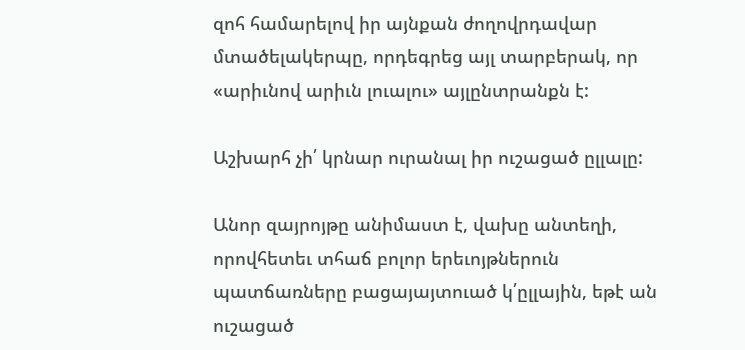զոհ համարելով իր այնքան ժողովրդավար մտածելակերպը, որդեգրեց այլ տարբերակ, որ «արիւնով արիւն լուալու» այլընտրանքն է:

Աշխարհ չի՛ կրնար ուրանալ իր ուշացած ըլլալը:

Անոր զայրոյթը անիմաստ է, վախը անտեղի, որովհետեւ տհաճ բոլոր երեւոյթներուն պատճառները բացայայտուած կ՛ըլլային, եթէ ան ուշացած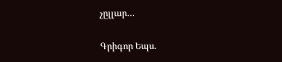չըլլար…

Գրիգոր Եպս.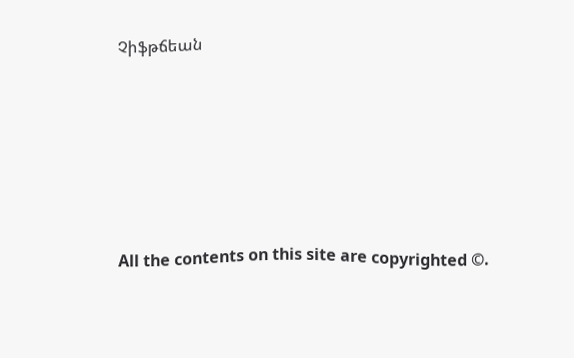Չիֆթճեան








All the contents on this site are copyrighted ©.